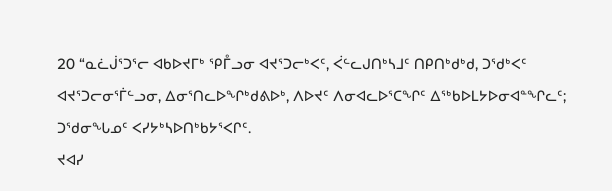20 “ᓇᓛᒎᕐᑐᕐᓕ ᐊᑲᐅᔪᒥᒃ ᕿᒤᓗᓂ ᐊᔪᕐᑐᓕᒃᐸᑦ, ᐹᓪᓚᒍᑎᒃᓴᒧᑦ ᑎᑭᑎᒃᑯᒃᑯ, ᑐᖁᒃᐸᑦ ᐊᔪᕐᑐᓕᓂᕐᒦᓪᓗᓂ, ᐃᓂᕐᑎᓚᐅᖏᒃᑯᕕᐅᒃ, ᐱᐅᔪᑦ ᐱᓂᐊᓚᐅᕐᑕᖏᑦ ᐃᖅᑲᐅᒪᔭᐅᓂᐊᓐᖏᓚᑦ; ᑐᖁᓂᖓᓄᑦ ᐸᓯᔭᒃᓴᐅᑎᒃᑲᔭᕐᐸᒋᑦ.
ᔪᐊᓯ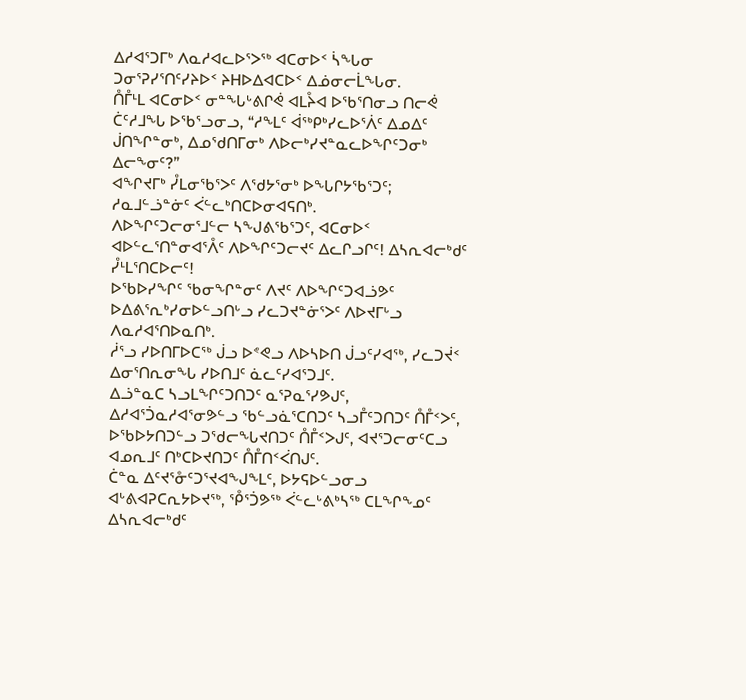ᐃᓱᐊᕐᑐᒥᒃ ᐱᓇᓱᐊᓚᐅᕐᐳᖅ ᐊᑕᓂᐅᑉ ᓵᖓᓂ ᑐᓂᕐᕈᓯᕐᑎᑦᓯᔨᐅᑉ ᔨᕼᐅᐃᐊᑕᐅᑉ ᐃᓅᓂᓕᒫᖓᓂ.
ᑍᒤᒻᒪ ᐊᑕᓂᐅᑉ ᓂᓐᖓᒡᕕᒋᕚ ᐊᒪᔧᐊ ᐅᖃᕐᑎᓂᓗ ᑎᓕᕚ ᑖᑦᓱᒧᖓ ᐅᖃᕐᓗᓂᓗ, “ᓱᖕᒪᑦ ᐋᖅᑭᒃᓯᓚᐅᕐᐲᑦ ᐃᓄᐃᑦ ᒎᑎᖏᓐᓂᒃ, ᐃᓄᖁᑎᒥᓂᒃ ᐱᐅᓕᒃᓯᔪᓐᓇᓚᐅᖏᑦᑐᓂᒃ ᐃᓕᖕᓂᑦ?”
ᐊᖏᔪᒥᒃ ᓮᒪᓂᖃᕐᐳᑦ ᐱᖁᔭᕐᓂᒃ ᐅᖓᒋᔭᖃᕐᑐᑦ; ᓱᓇᒧᓪᓘᓐᓃᑦ ᐹᓪᓚᒃᑎᑕᐅᓂᐊᕋᑎᒃ.
ᐱᐅᖏᑦᑐᓕᓂᕐᒧᓪᓕ ᓴᖑᕕᖃᕐᑐᑦ, ᐊᑕᓂᐅᑉ ᐊᐅᓪᓚᕐᑎᓐᓂᐊᕐᐰᑦ ᐱᐅᖏᑦᑐᓕᔪᑦ ᐃᓚᒋᓗᒋᑦ! ᐃᓴᕆᐊᓕᒃᑯᑦ ᓮᒻᒪᕐᑎᑕᐅᓕᑦ!
ᐅᖃᐅᓯᖏᑦ ᖃᓂᖏᓐᓂᑦ ᐱᔪᑦ ᐱᐅᖏᑦᑐᐊᓘᕗᑦ ᐅᐃᕕᕐᕆᒃᓯᓂᐅᓪᓗᑎᒡᓗ ᓯᓚᑐᔪᓐᓃᕐᐳᑦ ᐱᐅᔪᒥᒡᓗ ᐱᓇᓱᐊᕐᑎᐅᓇᑎᒃ.
ᓲᕐᓗ ᓯᐅᑎᒥᐅᑕᖅ ᒎᓗ ᐅᕝᕙᓗ ᐱᐅᓴᐅᑎ ᒎᓗᑦᓯᐊᖅ, ᓯᓚᑐᔫᑉ ᐃᓂᕐᑎᕆᓂᖓ ᓯᐅᑎᒧᑦ ᓈᓚᑦᓯᐊᕐᑐᒧᑦ.
ᐃᓘᓐᓇᑕ ᓴᓗᒪᖏᑦᑐᑎᑐᑦ ᓇᕐᕈᓇᕐᓯᕗᒍᑦ, ᐃᓱᐊᕐᑑᓇᓱᐊᕐᓂᕗᓪᓗ ᖃᓪᓗᓈᕐᑕᑎᑐᑦ ᓴᓗᒤᑦᑐᑎᑐᑦ ᑍᒤᑉᐳᑦ, ᐅᖃᐅᔭᑎᑐᓪᓗ ᑐᖁᓕᖓᔪᑎᑐᑦ ᑍᒤᑉᐳᒍᑦ, ᐊᔪᕐᑐᓕᓂᑦᑕᓗ ᐊᓄᕆᒧᑦ ᑎᒃᑕᐅᔪᑎᑐᑦ ᑍᒤᑎᑉᐹᑎᒍᑦ.
ᑖᓐᓇ ᐃᑦᔪᕐᓁᑦᑐᕐᔪᐊᖑᖕᒪᑦ, ᐅᔭᕋᐅᓪᓗᓂᓗ ᐊᒡᕕᐊᕈᑕᕆᔭᐅᔪᖅ, ᕾᕐᑑᕗᖅ ᐹᓪᓚᒡᕕᒃᓴᖅ ᑕᒪᖏᖕᓄᑦ ᐃᓴᕆᐊᓕᒃᑯᑦ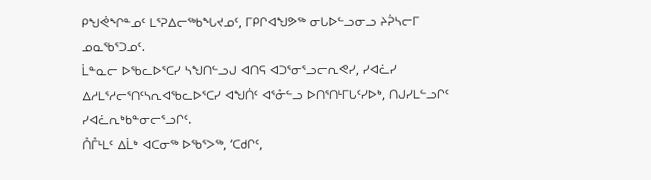ᑭᖑᕚᖏᓐᓄᑦ ᒪᕐᕈᐃᓕᖅᑲᖓᔪᓄᑦ, ᒥᑭᒋᐊᖑᕗᖅ ᓂᒐᐅᓪᓗᓂᓗ ᔨᕉᓴᓕᒥ ᓄᓇᖃᕐᑐᓄᑦ.
ᒫᓐᓇᓕ ᐅᖃᓚᐅᕐᑕᓯ ᓴᖑᑎᓪᓗᒍ ᐊᑎᕋ ᐊᑐᕐᓂᕐᓗᓕᕆᕙᓯ, ᓯᐊᓛᓯ ᐃᓱᒪᕐᓱᓕᕐᑎᑦᓴᕆᐊᖃᓚᐅᕐᑕᓯ ᐊᖑᑏᑦ ᐊᕐᓁᓪᓗ ᐅᑎᕐᑎᒻᒥᒐᑦᓯᐅᒃ, ᑎᒍᓯᒪᓪᓗᒋᑦ ᓯᐊᓛᕆᒃᑲᓐᓂᓕᕐᓗᒋᑦ.
ᑍᒤᒻᒪᑦ ᐃᒫᒃ ᐊᑕᓂᖅ ᐅᖃᕐᐳᖅ, ‘ᑕᑯᒋᑦ,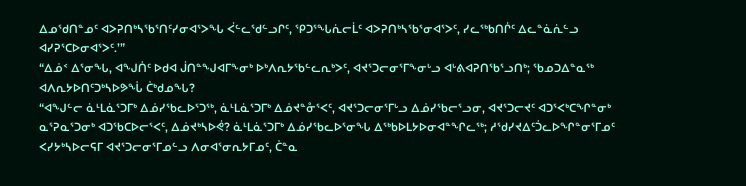ᐃᓄᖁᑎᓐᓄᑦ ᐊᐳᕈᑎᒃᓴᖃᕐᑎᑦᓯᓂᐊᕐᐳᖓ ᐹᓪᓚᖁᓪᓗᒋᑦ, ᕿᑐᕐᖓᕇᓕᒫᑦ ᐊᐳᕈᑎᒃᓴᖃᕐᓂᐊᕐᐳᑦ, ᓯᓚᖅᑲᑎᒌᑦ ᐃᓚᓐᓈᕇᓪᓗ ᐊᓯᕈᕐᑕᐅᓂᐊᕐᐳᑦ.’”
“ᐃᓅᑉ ᐃᕐᓂᖓ, ᐊᖑᑏᑦ ᐅᑯᐊ ᒎᑎᓐᖑᐊᒥᖕᓂᒃ ᐅᒃᐱᕆᔭᖃᓪᓚᕆᒃᐳᑦ, ᐊᔪᕐᑐᓕᓂᕐᒥᖕᓂᒡᓗ ᐊᒡᕕᐊᕈᑎᖃᕐᓗᑎᒃ; ᖃᓄᑐᐃᓐᓇᖅ ᐊᐱᕆᔭᐅᑎᑦᑐᒃᓴᐅᕗᖔ ᑖᒃᑯᓄᖓ?
“ᐊᖑᓪᓕ ᓈᒻᒪᓈᕐᑐᒥᒃ ᐃᓅᓯᖃᓚᐅᕐᑐᖅ, ᓈᒻᒪᓈᕐᑐᒥᒃ ᐃᓅᔪᓐᓁᕐᐸᑦ, ᐊᔪᕐᑐᓕᓂᕐᒥᒡᓗ ᐃᓅᓯᖃᓕᕐᓗᓂ, ᐊᔪᕐᑐᓕᔪᑦ ᐊᑐᕐᐸᒃᑕᖏᓐᓂᒃ ᓇᕐᕈᓇᕐᑐᓂᒃ ᐊᑐᖃᑕᐅᓕᕐᐸᑦ, ᐃᓅᔪᒃᓴᐅᕚ? ᓈᒻᒪᓈᕐᑐᒥᒃ ᐃᓅᓯᖃᓚᐅᕐᓂᖓ ᐃᖅᑲᐅᒪᔭᐅᓂᐊᓐᖏᓚᖅ; ᓱᖁᓯᔪᐃᑦᑑᓚᐅᖏᓐᓂᕐᒥᓄᑦ ᐸᓯᔭᒃᓴᐅᓕᕋᒥ ᐊᔪᕐᑐᓕᓂᕐᒥᓄᓪᓗ ᐱᓂᐊᕐᓂᕆᔭᒥᓄᑦ, ᑖᓐᓇ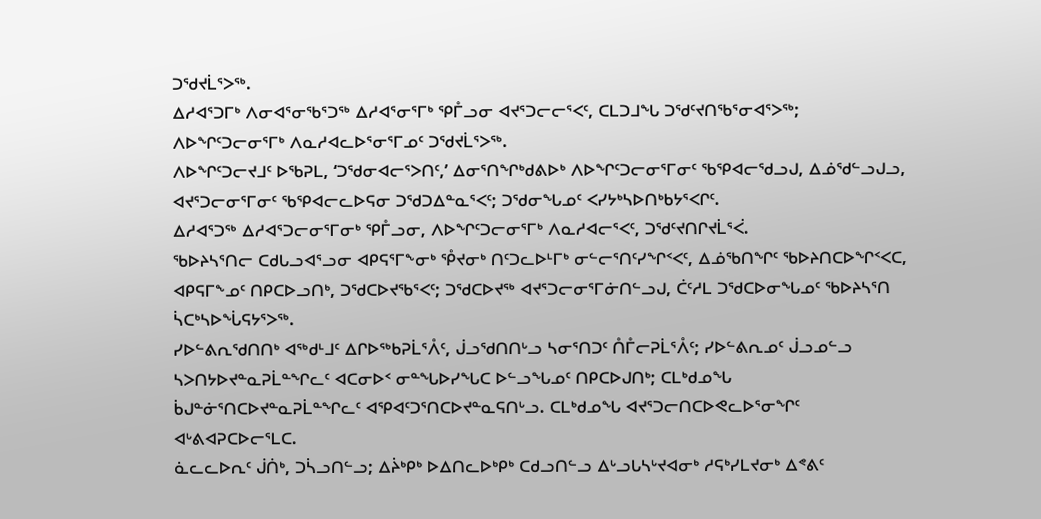ᑐᖁᔪᒫᕐᐳᖅ.
ᐃᓱᐊᕐᑐᒥᒃ ᐱᓂᐊᕐᓂᖃᕐᑐᖅ ᐃᓱᐊᕐᓂᕐᒥᒃ ᕿᒤᓗᓂ ᐊᔪᕐᑐᓕᓕᕐᐸᑦ, ᑕᒪᑐᒧᖓ ᑐᖁᑦᔪᑎᖃᕐᓂᐊᕐᐳᖅ; ᐱᐅᖏᑦᑐᓕᓂᕐᒥᒃ ᐱᓇᓱᐊᓚᐅᕐᓂᕐᒥᓄᑦ ᑐᖁᔪᒫᕐᐳᖅ.
ᐱᐅᖏᑦᑐᓕᔪᒧᑦ ᐅᖃᕈᒪ, ‘ᑐᖁᓂᐊᓕᕐᐳᑎᑦ,’ ᐃᓂᕐᑎᖏᒃᑯᕕᐅᒃ ᐱᐅᖏᑦᑐᓕᓂᕐᒥᓂᑦ ᖃᕿᐊᓕᖁᓗᒍ, ᐃᓅᖁᓪᓗᒍᓗ, ᐊᔪᕐᑐᓕᓂᕐᒥᓂᑦ ᖃᕿᐊᓕᓚᐅᕋᓂ ᑐᖁᑐᐃᓐᓇᕐᐸᑦ; ᑐᖁᓂᖓᓄᑦ ᐸᓯᔭᒃᓴᐅᑎᒃᑲᔭᕐᐸᒋᑦ.
ᐃᓱᐊᕐᑐᖅ ᐃᓱᐊᕐᑐᓕᓂᕐᒥᓂᒃ ᕿᒤᓗᓂ, ᐱᐅᖏᑦᑐᓕᓂᕐᒥᒃ ᐱᓇᓱᐊᓕᕐᐸᑦ, ᑐᖁᑦᔪᑎᒋᔪᒫᕐᐹ.
ᖃᐅᔨᓴᕐᑎᓕ ᑕᑯᒐᓗᐊᕐᓗᓂ ᐊᑭᕋᕐᒥᖕᓂᒃ ᕾᔪᓂᒃ ᑎᑦᑐᓚᐅᒻᒥᒃ ᓂᓪᓕᕐᑎᑦᓯᖏᑉᐸᑦ, ᐃᓅᖃᑎᖏᑦ ᖃᐅᔨᑎᑕᐅᖏᑉᐸᑕ, ᐊᑭᕋᒥᖕᓄᑦ ᑎᑭᑕᐅᓗᑎᒃ, ᑐᖁᑕᐅᔪᖃᕐᐸᑦ; ᑐᖁᑕᐅᔪᖅ ᐊᔪᕐᑐᓕᓂᕐᒥᓃᑎᓪᓗᒍ, ᑖᑦᓱᒪ ᑐᖁᑕᐅᓂᖓᓄᑦ ᖃᐅᔨᓴᕐᑎ ᓵᑕᒃᓴᐅᖔᕋᔭᕐᐳᖅ.
ᓯᐅᓪᕕᕆᖁᑎᑎᒃ ᐊᖅᑯᒻᒧᑦ ᐃᒋᐅᖅᑲᕈᒫᕐᐰᑦ, ᒎᓗᖁᑎᑎᒡᓗ ᓴᓂᕐᑎᑐᑦ ᑍᒤᓕᕈᒫᕐᐰᑦ; ᓯᐅᓪᕕᕆᓄᑦ ᒎᓗᓄᓪᓗ ᓴᐳᑎᔭᐅᔪᓐᓇᕈᒫᓐᖏᓚᑦ ᐊᑕᓂᐅᑉ ᓂᓐᖓᐅᓯᖓᑕ ᐅᓪᓗᖓᓄᑦ ᑎᑭᑕᐅᒍᑎᒃ; ᑕᒪᒃᑯᓄᖓ ᑳᒍᓐᓃᕐᑎᑕᐅᔪᓐᓇᕈᒫᓐᖏᓚᑦ ᐊᕿᐊᑦᑐᕐᑎᑕᐅᔪᓐᓇᕋᑎᒡᓗ. ᑕᒪᒃᑯᓄᖓ ᐊᔪᕐᑐᓕᑎᑕᐅᕙᓚᐅᕐᓂᖏᑦ ᐊᒡᕕᐊᕈᑕᐅᓕᕐᒪᑕ.
ᓈᓚᓚᐅᕆᑦ ᒎᑏᒃ, ᑐᓵᓗᑎᓪᓗ; ᐃᔩᒃᑭᒃ ᐅᐃᑎᓚᐅᒃᑭᒃ ᑕᑯᓗᑎᓪᓗ ᐃᒡᓗᒐᓴᒡᔪᐊᓂᒃ ᓱᕋᒃᓯᒪᔪᓂᒃ ᐃᕝᕕᑦ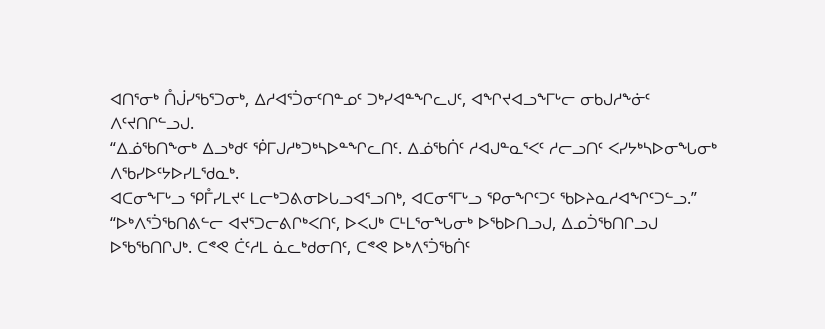ᐊᑎᕐᓂᒃ ᑍᒎᓯᖃᕐᑐᓂᒃ, ᐃᓱᐊᕐᑑᓂᑦᑎᓐᓄᑦ ᑐᒃᓯᐊᓐᖏᓚᒍᑦ, ᐊᖏᔪᐊᓗᖕᒥᒡᓕ ᓂᑲᒍᓱᖕᓃᑦ ᐱᑦᔪᑎᒋᓪᓗᒍ.
“ᐃᓅᖃᑎᖕᓂᒃ ᐃᓗᒃᑯᑦ ᖀᒥᒍᓱᒃᑐᒃᓴᐅᓐᖏᓚᑎᑦ. ᐃᓅᖃᑏᑦ ᓱᐊᒍᓐᓇᕐᐸᑦ ᓱᓕᓗᑎᑦ ᐸᓯᔭᒃᓴᐅᓂᖓᓂᒃ ᐱᖃᓯᐅᑦᔭᐅᓯᒪᖁᓇᒃ.
ᐊᑕᓂᖕᒥᒡᓗ ᕿᒤᓯᒪᔪᑦ ᒪᓕᒃᑐᕕᓂᐅᒐᓗᐊᕐᓗᑎᒃ, ᐊᑕᓂᕐᒥᒡᓗ ᕿᓂᖏᑦᑐᑦ ᖃᐅᔨᓇᓱᐊᖏᑦᑐᓪᓗ.”
“ᐅᒃᐱᕐᑑᖃᑎᕕᓪᓕ ᐊᔪᕐᑐᓕᕕᒋᒃᐸᑎᑦ, ᐅᐸᒍᒃ ᑕᒻᒪᕐᓂᖓᓂᒃ ᐅᖃᐅᑎᓗᒍ, ᐃᓄᑑᖃᑎᒋᓗᒍ ᐅᖃᖃᑎᒋᒍᒃ. ᑕᕝᕙ ᑖᑦᓱᒪ ᓈᓚᒃᑯᓂᑎᑦ, ᑕᕝᕙ ᐅᒃᐱᕐᑑᖃᑏᑦ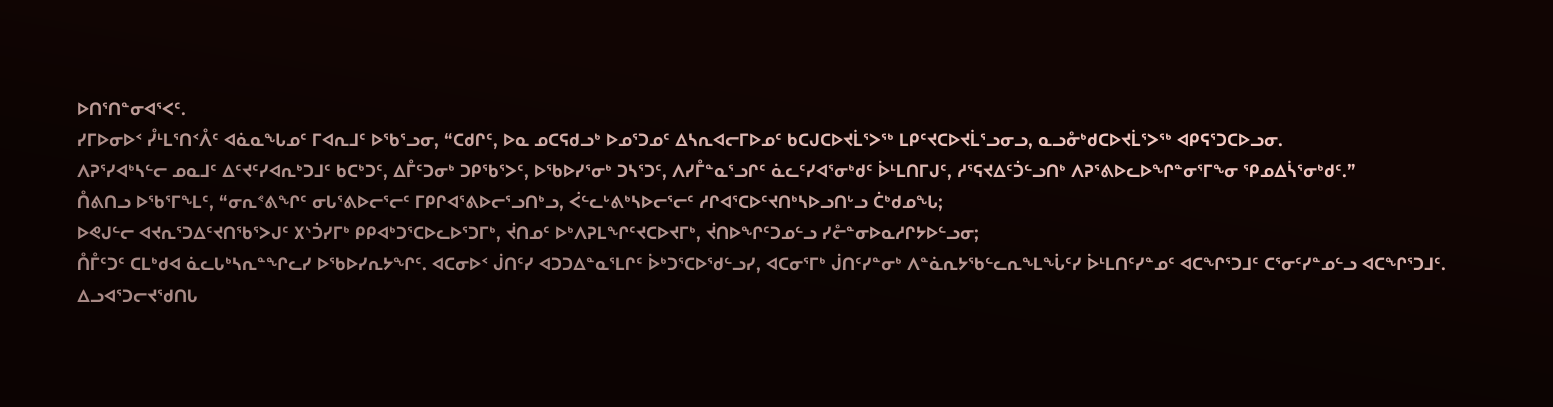ᐅᑎᕐᑎᓐᓂᐊᕐᐸᑦ.
ᓯᒥᐅᓂᐅᑉ ᓮᒻᒪᕐᑎᑉᐰᑦ ᐊᓈᓇᖓᓄᑦ ᒥᐊᕆᒧᑦ ᐅᖃᕐᓗᓂ, “ᑕᑯᒋᑦ, ᐅᓇ ᓄᑕᕋᑯᓗᒃ ᐅᓄᕐᑐᓄᑦ ᐃᓴᕆᐊᓕᒥᐅᓄᑦ ᑲᑕᒍᑕᐅᔪᒫᕐᐳᖅ ᒪᑭᑦᔪᑕᐅᔪᒫᕐᓗᓂᓗ, ᓇᓗᓁᒃᑯᑕᐅᔪᒫᕐᐳᖅ ᐊᑭᕋᕐᑐᑕᐅᓗᓂ.
ᐱᕈᕐᓯᐊᒃᓴᓪᓕ ᓄᓇᒧᑦ ᐃᑦᔪᑦᓯᐊᕆᒃᑐᒧᑦ ᑲᑕᒃᑐᑦ, ᐃᒤᑦᑐᓂᒃ ᑐᑭᖃᕐᐳᑦ, ᐅᖃᐅᓯᕐᓂᒃ ᑐᓴᕐᑐᑦ, ᐱᓯᒤᓐᓇᕐᓗᒋᑦ ᓈᓚᑦᓯᐊᕐᓂᒃᑯᑦ ᐆᒻᒪᑎᒥᒍᑦ, ᓱᕐᕋᔪᐃᑦᑑᓪᓗᑎᒃ ᐱᕈᕐᕕᐅᓚᐅᖏᓐᓂᕐᒥᖕᓂ ᕿᓄᐃᓵᕐᓂᒃᑯᑦ.”
ᑍᕕᑎᓗ ᐅᖃᕐᒥᖕᒪᑦ, “ᓂᕆᕝᕕᖏᑦ ᓂᒐᕐᕕᐅᓕᕐᓕᑦ ᒥᑭᒋᐊᕐᕕᐅᓕᕐᓗᑎᒃᓗ, ᐹᓪᓚᒡᕕᒃᓴᐅᓕᕐᓕᑦ ᓱᒋᐊᕐᑕᐅᑦᔪᑎᒃᓴᐅᓗᑎᒡᓗ ᑖᒃᑯᓄᖓ;
ᐅᕙᒍᓪᓕ ᐊᔪᕆᕐᑐᐃᑦᔪᑎᖃᕐᐳᒍᑦ ᙭ᔅᑑᓯᒥᒃ ᑭᑭᐊᒃᑐᕐᑕᐅᓚᐅᕐᑐᒥᒃ, ᔫᑎᓄᑦ ᐅᒃᐱᕈᒪᖏᑦᔪᑕᐅᔪᒥᒃ, ᔫᑎᐅᖏᑦᑐᓄᓪᓗ ᓯᓔᓐᓂᐅᓇᓱᒋᔭᐅᓪᓗᓂ;
ᑍᒤᑦᑐᑦ ᑕᒪᒃᑯᐊ ᓈᓚᒐᒃᓴᕆᓐᖏᓚᓯ ᐅᖃᐅᓯᕆᔭᖏᑦ. ᐊᑕᓂᐅᑉ ᒎᑎᑦᓯ ᐊᑐᑐᐃᓐᓇᕐᒪᒋᑦ ᐆᒃᑐᕐᑕᐅᖁᓪᓗᓯ, ᐊᑕᓂᕐᒥᒃ ᒎᑎᑦᓯᓐᓂᒃ ᐱᓐᓈᕆᔭᖃᓪᓚᕆᖕᒪᖔᑦᓯ ᐆᒻᒪᑎᑦᓯᓐᓄᑦ ᐊᑕᖏᕐᑐᒧᑦ ᑕᕐᓂᑦᓯᓐᓄᓪᓗ ᐊᑕᖏᕐᑐᒧᑦ.
ᐃᓗᐊᕐᑐᓕᔪᖁᑎᒐ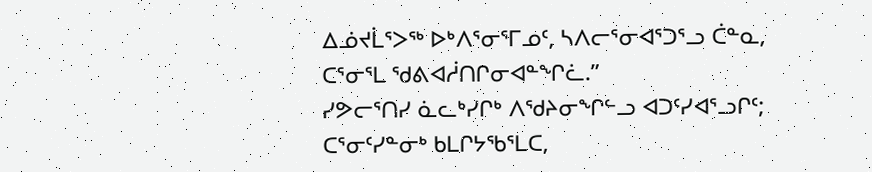ᐃᓅᔪᒫᕐᐳᖅ ᐅᒃᐱᕐᓂᕐᒥᓄᑦ, ᓴᐱᓕᕐᓂᐊᕐᑐᕐᓗ ᑖᓐᓇ, ᑕᕐᓂᕐᒪ ᖁᕕᐊᓲᑎᒋᓂᐊᓐᖏᓛ.”
ᓯᕗᓕᕐᑎᓯ ᓈᓚᒃᓯᒋᒃ ᐱᖁᔨᓂᖏᓪᓗ ᐊᑐᑦᓯᐊᕐᓗᒋᑦ; ᑕᕐᓂᑦᓯᓐᓂᒃ ᑲᒪᒋᔭᖃᕐᒪᑕ,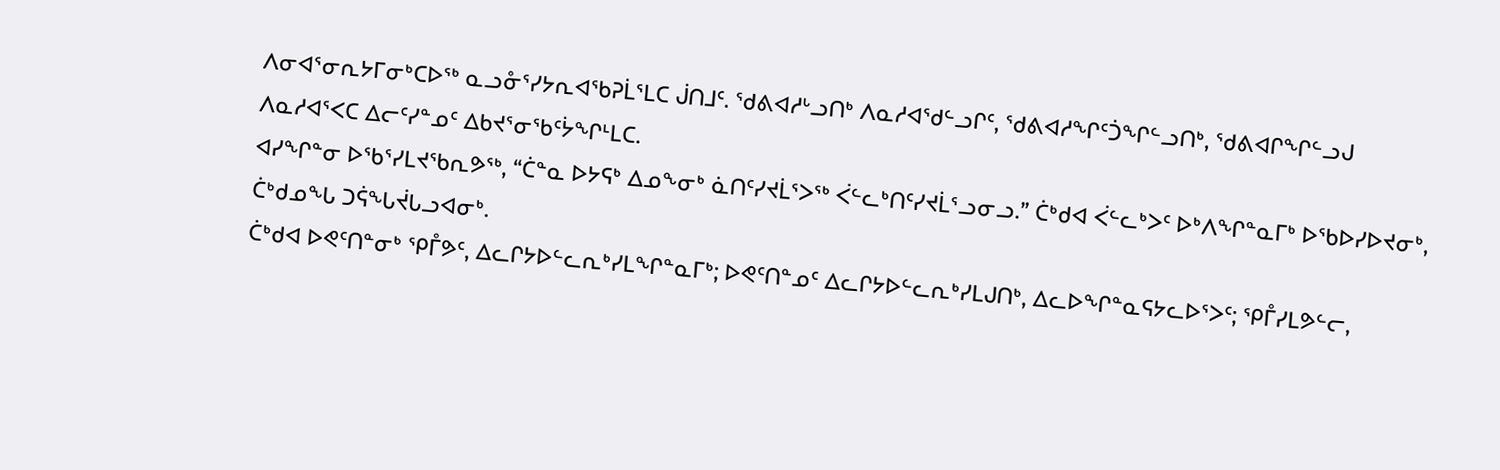ᐱᓂᐊᕐᓂᕆᔭᒥᓂᒃᑕᐅᖅ ᓇᓗᓁᕐᓯᔭᕆᐊᖃᕈᒫᕐᒪᑕ ᒎᑎᒧᑦ. ᖁᕕᐊᓱᒡᓗᑎᒃ ᐱᓇᓱᐊᖁᓪᓗᒋᑦ, ᖁᕕᐊᓱᖏᑦᑑᖏᓪᓗᑎᒃ, ᖁᕕᐊᒋᖏᓪᓗᒍ ᐱᓇᓱᐊᕐᐸᑕ ᐃᓕᑦᓯᓐᓄᑦ ᐃᑲᔪᕐᓂᖃᑦᔮᖏᒻᒪᑕ.
ᐊᓯᖏᓐᓂ ᐅᖃᕐᓯᒪᔪᖃᕆᕗᖅ, “ᑖᓐᓇ ᐅᔭᕋᒃ ᐃᓄᖕᓂᒃ ᓈᑎᑦᓯᔪᒫᕐᐳᖅ ᐹᓪᓚᒃᑎᑦᓯᔪᒫᕐᓗᓂᓗ.” ᑖᒃᑯᐊ ᐹᓪᓚᒃᐳᑦ ᐅᒃᐱᖏᓐᓇᒥᒃ ᐅᖃᐅᓯᐅᔪᓂᒃ, ᑖᒃᑯᓄᖓ ᑐᕌᖓᔫᒐᓗᐊᓂᒃ.
ᑖᒃᑯᐊ ᐅᕙᑦᑎᓐᓂᒃ ᕿᒤᕗᑦ, ᐃᓚᒋᔭᐅᓪᓚᕆᒃᓯᒪᖏᓐᓇᒥᒃ; ᐅᕙᑦᑎᓐᓄᑦ ᐃᓚᒋᔭᐅᓪᓚᕆᒃᓯᒪᒍᑎᒃ, ᐃᓚᐅᖏᓐᓇᕋᔭᓚᐅᕐᐳᑦ; ᕿᒤᓯᒪᕗᓪᓕ,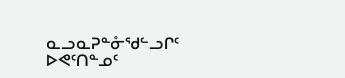ᓇᓗᓇᕈᓐᓁᖁᓪᓗᒋᑦ ᐅᕙᑦᑎᓐᓄᑦ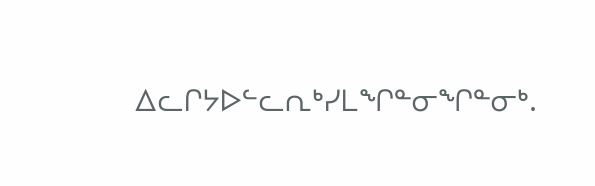ᐃᓚᒋᔭᐅᓪᓚᕆᒃᓯᒪᖏᓐᓂᖏᓐᓂᒃ.